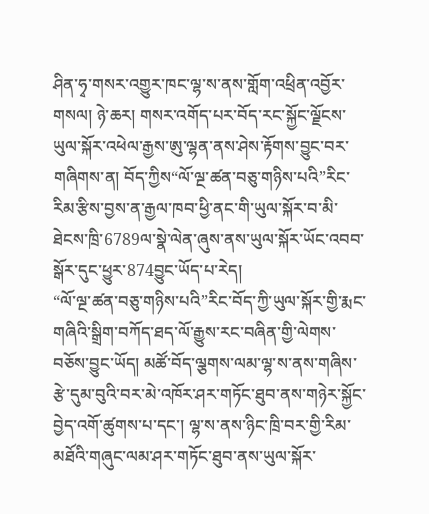ཤིན་ཧྭ་གསར་འགྱུར་ཁང་ལྷ་ས་ནས་གློག་འཕྲིན་འབྱོར་གསལ། ཉེ་ཆར། གསར་འགོད་པར་བོད་རང་སྐྱོང་ལྗོངས་ཡུལ་སྐོར་འཕེལ་རྒྱས་ཨུ་ལྷན་ནས་ཤེས་རྟོགས་བྱུང་བར་གཞིགས་ན། བོད་ཀྱིས“ལོ་ལྔ་ཚན་བཅུ་གཉིས་པའི”རིང་རིམ་རྩིས་བྱས་ན་རྒྱལ་ཁབ་ཕྱི་ནང་གི་ཡུལ་སྐོར་བ་མི་ཐེངས་ཁྲི་6789ལ་སྣེ་ལེན་ཞུས་ནས་ཡུལ་སྐོར་ཡོང་འབབ་སྒོར་དུང་ཕྱུར་874བྱུང་ཡོད་པ་རེད།
“ལོ་ལྔ་ཚན་བཅུ་གཉིས་པའི”རིང་བོད་ཀྱི་ཡུལ་སྐོར་གྱི་རྨང་གཞིའི་སྒྲིག་བཀོད་ཐད་ལོ་རྒྱུས་རང་བཞིན་གྱི་ལེགས་བཅོས་བྱུང་ཡོད། མཚོ་བོད་ལྕགས་ལམ་ལྷ་ས་ནས་གཞིས་རྩེ་དུམ་བུའི་བར་མེ་འཁོར་ཤར་གཏོང་ཐུབ་ནས་གཉེར་སྐྱོང་བྱེད་འགོ་ཚུགས་པ་དང་། ལྷ་ས་ནས་ཉིང་ཁྲི་བར་གྱི་རིམ་མཐོའི་གཞུང་ལམ་ཤར་གཏོང་ཐུབ་ནས་ཡུལ་སྐོར་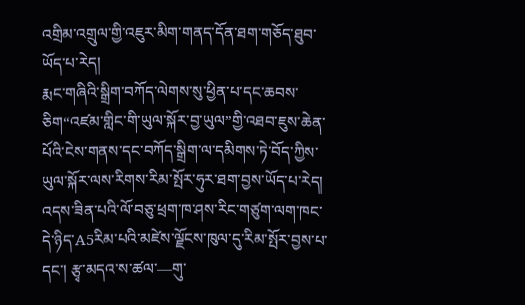འགྲིམ་འགྲུལ་གྱི་འཇུར་མིག་གནད་དོན་ཐག་གཅོད་ཐུབ་ཡོད་པ་རེད།
རྨང་གཞིའི་སྒྲིག་བཀོད་ལེགས་སུ་ཕྱིན་པ་དང་ཆབས་ཅིག“འཛམ་གླིང་གི་ཡུལ་སྐོར་བྱ་ཡུལ”གྱི་འཐབ་ཇུས་ཆེན་པོའི་ངེས་གནས་དང་བཀོད་སྒྲིག་ལ་དམིགས་ཏེ་བོད་ཀྱིས་ཡུལ་སྐོར་ལས་རིགས་རིམ་སྤོར་ཧུར་ཐག་བྱས་ཡོད་པ་རེད། འདས་ཟིན་པའི་ལོ་བཅུ་ཕྲག་ཁ་ཤས་རིང་གཙུག་ལག་ཁང་དེ་ཉིད་A5རིམ་པའི་མཛེས་ལྗོངས་ཁུལ་དུ་རིམ་སྤོར་བྱས་པ་དང་། རྩྭ་མདའ་ས་ཚལ་—གུ་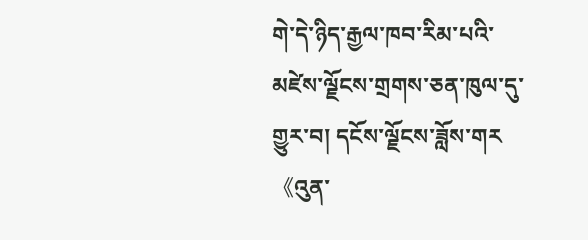གེ་དེ་ཉིད་རྒྱལ་ཁབ་རིམ་པའི་མཛེས་ལྗོངས་གྲགས་ཅན་ཁུལ་དུ་གྱུར་བ། དངོས་ལྗོངས་ཟློས་གར《འུན་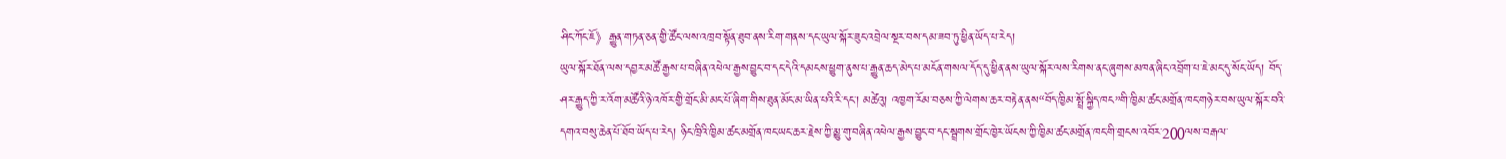ཤིང་ཀོང་ཇོ》རྒྱུན་གཏན་ཅན་གྱི་ཚོང་ལས་འཁྲབ་སྟོན་ཐུབ་ནས་རིག་གནས་དང་ཡུལ་སྐོར་ཟུང་འབྲེལ་སྔར་བས་དམ་ཟབ་ཏུ་ཕྱིན་ཡོད་པ་རེད།
ཡུལ་སྐོར་ཐོན་ལས་དབྱར་མཚོ་རྒྱས་པ་བཞིན་འཕེལ་རྒྱས་བྱུང་བ་དང་དེའི་དམངས་ཕྱུག་ནུས་པ་རྒྱུན་ཆད་མེད་པ་མངོན་གསལ་དོད་དུ་ཕྱིན་ནས་ཡུལ་སྐོར་ལས་རིགས་ནང་ཞུགས་མཁན་ཞིང་འབྲོག་པ་ཇེ་མང་དུ་སོང་ཡོད། བོད་ཤར་རྒྱུད་ཀྱི་ར་འོག་མཚོའི་ཉེ་འཁོར་གྱི་གྲོང་མི་མང་པོ་ཞིག་གིས་ཐུན་མོང་མ་ཡིན་པའི་རི་དང་། མཚེའུ། འཁྱག་རོམ་བཅས་ཀྱི་ལེགས་ཆར་བརྟེན་ནས“བོད་ཁྱིམ་སྤྲོ་སྐྱིད་ཁང”གི་ཁྱིམ་ཚང་མགྲོན་ཁང་གཉེར་བས་ཡུལ་སྐོར་བའི་དགའ་བསུ་ཆེན་པོ་ཐོབ་ཡོད་པ་རེད། ཉིང་ཁྲིའི་ཁྱིམ་ཚང་མགྲོན་ཁང་ཡང་ཆར་རྗེས་ཀྱི་མྱུ་གུ་བཞིན་འཕེལ་རྒྱས་བྱུང་བ་དང་སྦྲགས་གྲོང་ཁྱེར་ཡོངས་ཀྱི་ཁྱིམ་ཚང་མགྲོན་ཁང་གི་གྲངས་འབོར་200ལས་བརྒལ་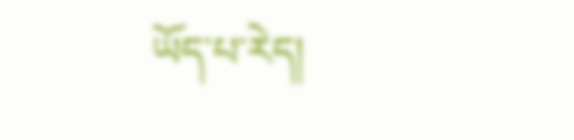ཡོད་པ་རེད།